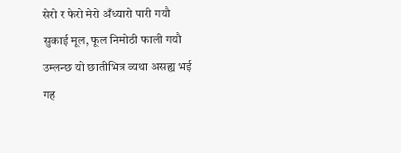सेरो र फेरो मेरो अँध्यारो पारी गयौ
सुकाई मूल, फूल निमोठी फाली गयौ
उम्लन्छ यो छातीभित्र व्यथा असह्य भई
गह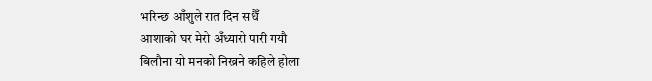भरिन्छ आँशुले रात दिन सधैँ
आशाको घर मेरो अँध्यारो पारी गयौ
बिलौना यो मनको निख्रने कहिले होला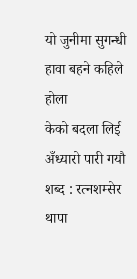यो जुनीमा सुगन्धी हावा बहने कहिले होला
केको बदला लिई अँध्यारो पारी गयौ
शब्द : रत्नशम्सेर थापा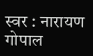स्वर : नारायण गोपाल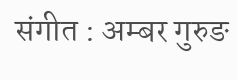संगीत : अम्बर गुरुङ